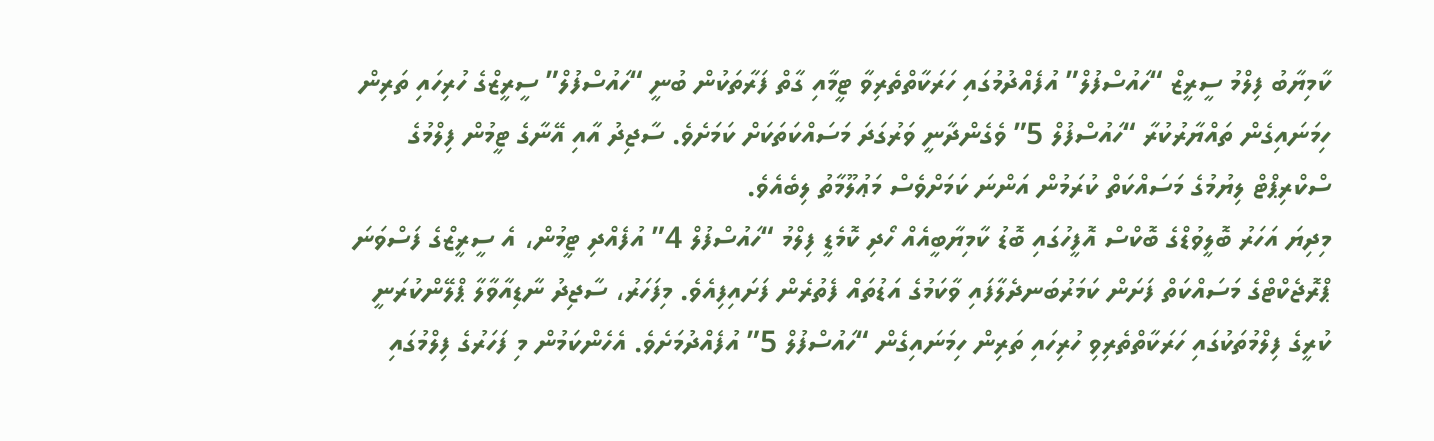ކާމިޔާބު ފިލްމު ސީރީޒް “ހައުސްފުލް” އުފެއްދުމުގައި ހަރަކާތްތެރިވާ ޓީމާއި ގާތް ފަރާތަކުން ބުނީ “ހައުސްފުލް” ސީރީޒްގެ ހުރިހައި ތަރިން ހިމަނައިގެން ތައްޔާރުކުރާ “ހައުސްފުލް 5” ވެގެންދާނީ ވަރުގަދަ މަސައްކަތަކަށް ކަމަށެވެ. ސާޖިދު އާއި އޭނާގެ ޓީމުން ފިލްމުގެ ސްކްރިޕްޓް ލިޔުމުގެ މަސައްކަތް ކުރަމުން އަންނަ ކަމަށްވެސް މަޢުލޫމާތު ލިބެއެވެ.
މިދިޔަ އަހަރު ބޮލީވުޑްގެ ބޮކްސް އޮފީހުގައި ބޮޑު ކާމިޔާބީއެއް ހޯދި ކޮމެޑީ ފިލްމު “ހައުސްފުލް 4” އުފެއްދި ޓީމުން، އެ ސީރީޒްގެ ފަސްވަނަ ޕްރޮޖެކްޓްގެ މަސައްކަތް ފަށަން ކަމަރުބަނދެލާފައި ވާކަމުގެ އަޑުތައް ފެތުރެން ފަށައިފިއެވެ. މިފަހަރު، ސާޖިދު ނާޑިއާވާލާ ޕްލޭންކުރަނީ ކުރީގެ ފިލްމުތަކުގައި ހަރަކާތްތެރިވި ހުރިހައި ތަރިން ހިމަނައިގެން “ހައުސްފުލް 5” އުފެއްދުމަށެވެ. އެހެންކަމުން މި ފަހަރުގެ ފިލްމުގައި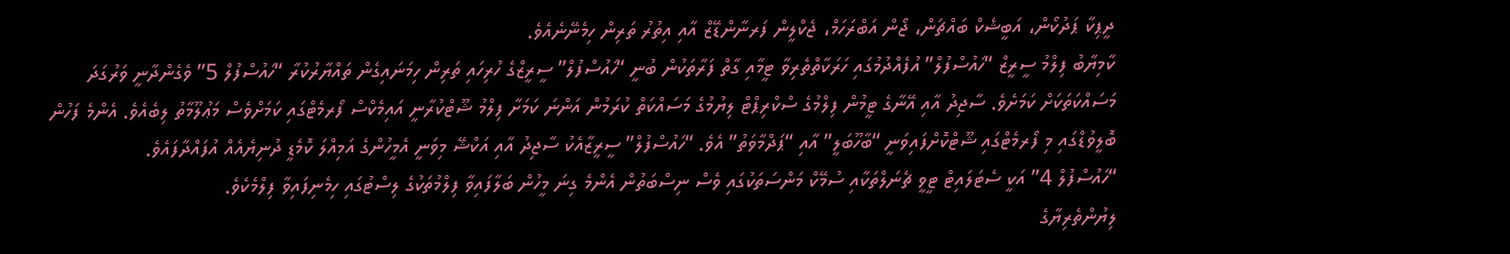ދީޕިކާ ޕަދުކޯން، އަބީޝެކް ބައްޗަން، ޖޯން އަބްރަހަމް، ޖެކްލީން ފަރނާންޑޭޒް އާއި އިތުރު ތަރިން ހިމެނޭނެއެވެ.
ކާމިޔާބު ފިލްމު ސީރީޒް “ހައުސްފުލް” އުފެއްދުމުގައި ހަރަކާތްތެރިވާ ޓީމާއި ގާތް ފަރާތަކުން ބުނީ “ހައުސްފުލް” ސީރީޒްގެ ހުރިހައި ތަރިން ހިމަނައިގެން ތައްޔާރުކުރާ “ހައުސްފުލް 5” ވެގެންދާނީ ވަރުގަދަ މަސައްކަތަކަށް ކަމަށެވެ. ސާޖިދު އާއި އޭނާގެ ޓީމުން ފިލްމުގެ ސްކްރިޕްޓް ލިޔުމުގެ މަސައްކަތް ކުރަމުން އަންނަ ކަމަށާ ފިލްމު ޝޫޓްކުރާނީ އައިމެކްސް ފޯރމެޓްގައި ކަމަށްވެސް މަޢުލޫމާތު ލިބެއެވެ. އެންމެ ފަހުން ބޮލީވުޑްގައި މި ފޯރމެޓްގައި ޝޫޓްކޮށްފައިވަނީ “ބާހޫބަލީ” އާއި “ޕަދްމާވަތު” އެވެ. “ހައުސްފުލް” ސީރީޒާއެކު ސާޖިދު އާއި އަކްޝޭ މިވަނީ އެމީހުންގެ އަމިއްލަ ކޮމެޑީ ދުނިޔެއެއް އުފައްދާފައެވެ.
“ހައުސްފުލް 4” އަކީ ސެޓަލައިޓް ޓީވީ ޗެނަލްތަކާއި ސުމޭކް މަންސަތަކުގައި ވެސް ނިސްބަތުން އެންމެ ގިނަ މީހުން ބަލާފައިވާ ފިލްމުތަކުގެ ލިސްޓުގައި ހިމެނިފައިވާ ފިލްމެކެވެ.
ލިޔުންތެރިޔާގެ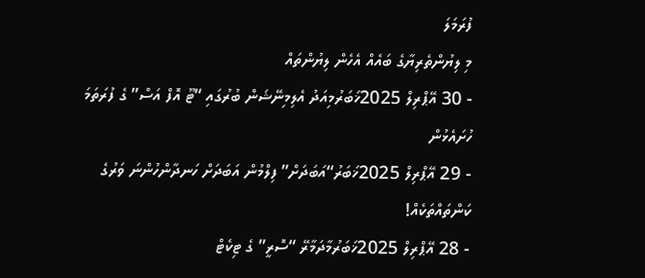ފުރަމަލަ
މި ލިޔުންތެރިޔާގެ ބައެއް އެހެން ލިޔުންތައް
- 30 އޭޕްރިލް 2025ޚަބަރުމިއަދު އެލިމިނޭޝަން ބުރުގައި “ޓޫ އޮފް އަސް” ގެ ފުރަތަމަ ހުށައެޅުން
- 29 އޭޕްރިލް 2025ޚަބަރު“އަބަދަށް” ފިލްމުން އަބަދަށް ހަނދާންހުންނަ ވަރުގެ ކަންތައްތަކެއް!
- 28 އޭޕްރިލް 2025ޚަބަރުމާދަމާރޭ “ސޮރީ” ގެ ޓިކެޓް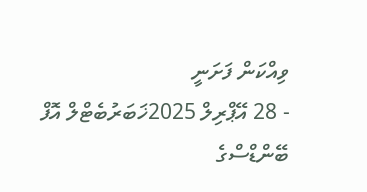ވިއްކަން ފަށަނީ
- 28 އޭޕްރިލް 2025ޚަބަރުބެޓްލް އޮފް ބޭންޑްސްގެ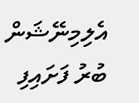އެލިމިނޭޝަން ބުރު ފަށައިފި